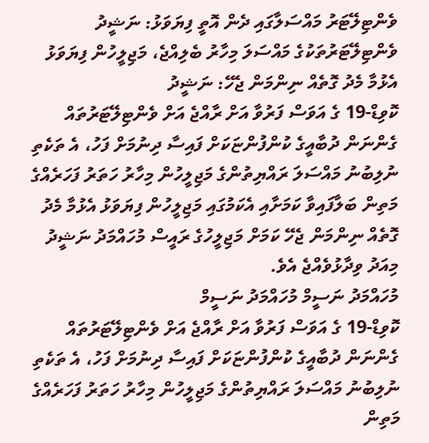ވެންޓިލޭޓަރު މައްސަލާގައި ދެން އޮތީ ފިޔަވަޅު: ނަޝީދު
ވެންޓިލޭޓަރުތަކުގެ މައްސަލަ މިހާރު ބެލިއްޖެ، މަޖިލީހުން ފިޔަވަޅު އެޅުމާ މެދު ގޮތެއް ނިންމަން ޖެހޭ: ނަޝީދު
ކޮވިޑް-19 ގެ އަވަސް ފަރުވާ އަށް ރާއްޖެ އަށް ވެންޓިލޭޓަރުތައް ގެންނަން ދުބާއީގެ ކުންފުންޏަކަށް ފައިސާ ދިނުމަށް ފަހު، އެ ތަކެތި ނުލިބުނު މައްސަލަ ރައްޔިތުންގެ މަޖިލީހުން މިހާރު ހަތަރު ފަހަރެއްގެ މަތިން ބަލާފައިވާ ކަމަށާއި އެކަމުގައި މަޖިލީހުން ފިޔަވަޅު އެޅުމާ މެދު ގޮތެއް ނިންމަން ޖެހޭ ކަމަށް މަޖިލީހުގެ ރައީސް މުހައްމަދު ނަޝީދު މިއަދު ވިދާޅުވެއްޖެ އެވެ.
މުހައްމަދު ނަސީމް މުހައްމަދު ނަސީމް
ކޮވިޑް-19 ގެ އަވަސް ފަރުވާ އަށް ރާއްޖެ އަށް ވެންޓިލޭޓަރުތައް ގެންނަން ދުބާއީގެ ކުންފުންޏަކަށް ފައިސާ ދިނުމަށް ފަހު، އެ ތަކެތި ނުލިބުނު މައްސަލަ ރައްޔިތުންގެ މަޖިލީހުން މިހާރު ހަތަރު ފަހަރެއްގެ މަތިން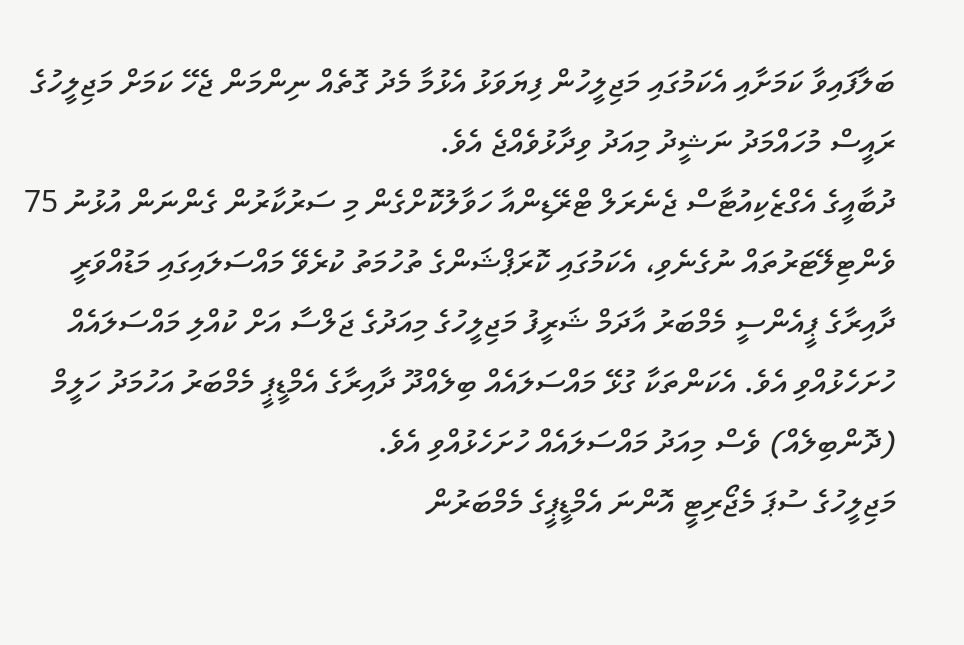ބަލާފައިވާ ކަމަށާއި އެކަމުގައި މަޖިލީހުން ފިޔަވަޅު އެޅުމާ މެދު ގޮތެއް ނިންމަން ޖެހޭ ކަމަށް މަޖިލީހުގެ ރައީސް މުހައްމަދު ނަޝީދު މިއަދު ވިދާޅުވެއްޖެ އެވެ.
ދުބާއީގެ އެގްޒެކިއުޓާސް ޖެނެރަލް ޓްރޭޑިންއާ ހަވާލުކޮށްގެން މި ސަރުކާރުން ގެންނަން އުޅުނު 75 ވެންޓިލޭޓަރުތައް ނުގެނެވި، އެކަމުގައި ކޮރަޕްޝަންގެ ތުހުމަތު ކުރެވޭ މައްސަލައިގައި މަޑުއްވަރީ ދާއިރާގެ ޕީއެންސީ މެމްބަރު އާދަމް ޝަރީފު މަޖިލީހުގެ މިއަދުގެ ޖަލްސާ އަށް ކުއްލި މައްސަލައެއް ހުށަހެޅުއްވި އެވެ. އެކަންތަކާ ގުޅޭ މައްސަލައެއް ބިލެއްދޫ ދާއިރާގެ އެމްޑީޕީ މެމްބަރު އަހުމަދު ހަލީމް (ދޮންބިލެއް) ވެސް މިއަދު މައްސަލައެއް ހުށަހެޅުއްވި އެވެ.
މަޖިލީހުގެ ސުޕަ މެޖޯރިޓީ އޮންނަ އެމްޑީޕީގެ މެމްބަރުން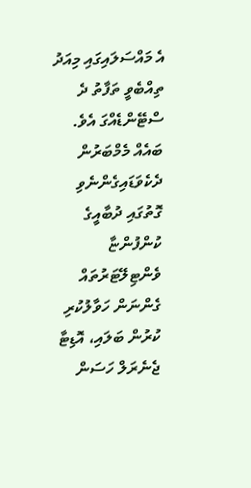އެ މައްސަލައިގައި މިއަދު ތިއްބެވީ ތަފާތު ދެ ސްޓޭންޑެއްގަ އެވެ. ބައެއް މެމްބަރުން ދެކެވަޑައިގެންނެވި ގޮތުގައި ދުބާއީގެ ކުންފުންޏާ ވެންޓިލޭޓަރުތައް ގެންނަން ހަވާލުކުރި ކުރުން ބަލައި، އޮޑިޓާ ޖެނެރަލް ހަސަން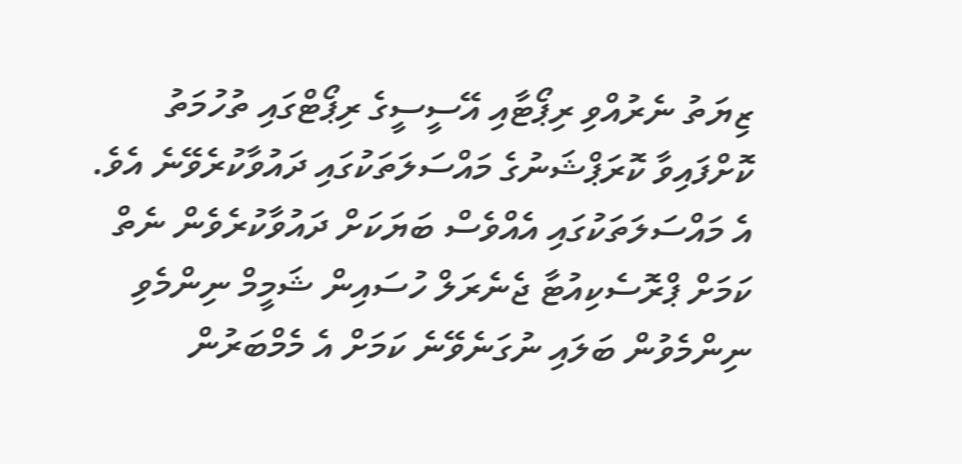ޒިޔަތު ނެރުއްވި ރިޕޯޓާއި އޭސީސީގެ ރިޕޯޓްގައި ތުހުމަތު ކޮށްފައިވާ ކޮރަޕްޝަނުގެ މައްސަލަތަކުގައި ދައުވާކުރެވޭނެ އެވެ. އެ މައްސަލަތަކުގައި އެއްވެސް ބަޔަކަށް ދައުވާކުރެވެން ނެތް ކަމަށް ޕްރޮސެކިއުޓާ ޖެނެރަލް ހުސައިން ޝަމީމް ނިންމެވި ނިންމެވުން ބަލައި ނުގަނެވޭނެ ކަމަށް އެ މެމްބަރުން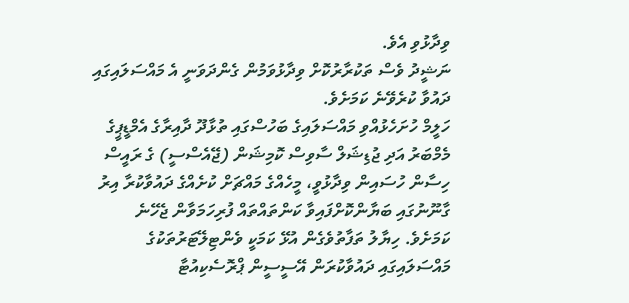ވިދާޅުވި އެވެ.
ނަޝީދު ވެސް ތަކުރާރުކޮށް ވިދާޅުވަމުން ގެންދަވަނީ އެ މައްސަލައިގައި ދައުވާ ކުރެވޭނެ ކަމަށެވެ.
ހަލީމް ހުށަހެޅުއްވި މައްސަލައިގެ ބަހުސްގައި ތުޅާދޫ ދާއިރާގެ އެމްޑީޕީގެ މެމްބަރު އަދި ޖުޑިޝަލް ސާވިސް ކޮމިޝަން (ޖޭއެސްސީ) ގެ ރައީސް ހިސާން ހުސައިން ވިދާޅުވީ، މީހެއްގެ މައްޗަށް ކުށެއްގެ ދައުވާކުރާ އިރު ގާނޫނުގައި ބަޔާންކޮށްފައިވާ ކަންތައްތައް ފުރިހަމަވާން ޖެހޭނެ ކަމަށެވެ. ހިޔާލު ތަފާތުވެގެން އުޅޭ ކަމަކީ ވެންޓިލޭޓަރުތަކުގެ މައްސަލައިގައި ދައުވާކުރަން އޭސީސީން ޕްރޮސެކިއުޓާ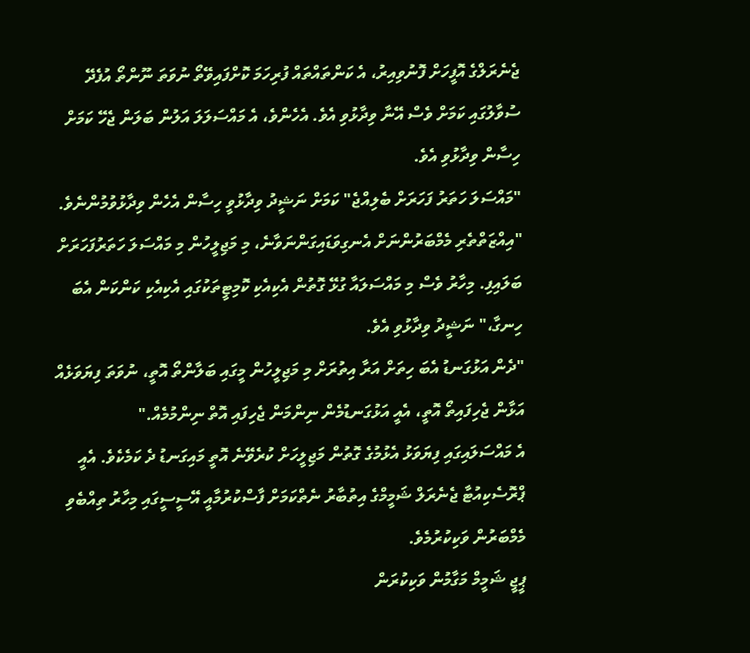ޖެނެރަލްގެ އޮފީހަށް ފޮނުވިއިރު، އެ ކަންތައްތައް ފުރިހަމަ ކޮށްފައިވޭތޯ ނުވަތަ ނޫންތޯ އުފެދޭ ސުވާލުގައި ކަމަށް ވެސް އޭނާ ވިދާޅުވި އެވެ. އެހެންވެ، އެ މައްސަލަލަ އަލުން ބަލަން ޖެހޭ ކަމަށް ހިސާން ވިދާޅުވި އެވެ.
"މައްސަލަ ހަތަރު ފަހަރަށް ބެލިއްޖެ" ކަމަށް ނަޝީދު ވިދާޅުވީ ހިސާން އެހެން ވިދާޅުވުމުންނެވެ.
"އިއްޒަތްތެރި މެމްބަރުންނަށް އެނގިވަޑައިގަންނަވާނެ، މި މަޖިލީހުން މި މައްސަލަ ހަތަރުފަހަރަށް ބަލައިފި. މިހާރު ވެސް މި މައްސަލައާ ގުޅޭ ގޮތުން އެކިއެކި ކޮމިޓީތަކުގައި އެކިއެކި ކަންކަން އެބަ ހިނގާ،" ނަޝީދު ވިދާޅުވި އެވެ.
"ދެން އަޅުގަނޑު އެބަ ހިތަށް އަރާ އިތުރަށް މި މަޖިލީހުން މީގައި ބަލާންތޯ އޮތީ، ނުވަތަ ފިޔަވަޅެއް އަޅާން ޖެހިފައިތޯ އޮތީ، އެއީ އަޅުގަނޑުމެން ނިންމަން ޖެހިފައި އޮތް ނިންމުމެއް."
އެ މައްސަލައިގައި ފިޔަވަޅު އެޅުމުގެ ގޮތުން މަޖިލީހަށް ކުރެވޭނެ އޮތީ މައިގަނޑު ދެ ކަމެކެވެ. އެއީ ޕްރޮސެކިއުޓާ ޖެނެރަލް ޝަމީމްގެ އިތުބާރު ނެތްކަމަށް ފާސްކުރުމާއީ އޭސީސީގައި މިހާރު ތިއްބެވި މެމްބަރުން ވަކިކުރުމެވެ.
ޕީޖީ ޝަމީމް މަގާމުން ވަކިކުރަން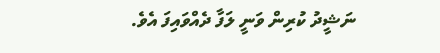ނަޝީދު ކުރިން ވަނީ ލަފާ ދެއްވައިފަ އެވެ.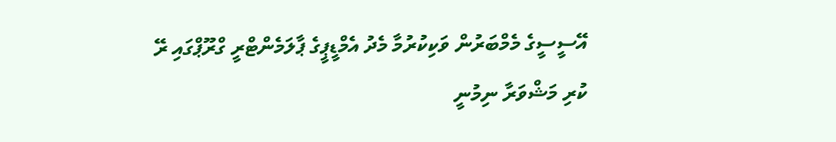އޭސީސީގެ މެމްބަރުން ވަކިކުރުމާ މެދު އެމްޑީޕީގެ ޕާލަމެންޓްރީ ގްރޫޕްގައި ރޭ ކުރި މަޝްވަރާ ނިމުނީ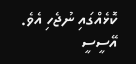ކޮޅެއްގައި ނުޖެހި އެވެ.
އޭސީސީ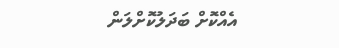އެއްކޮށް ބަދަލުކޮށްލަން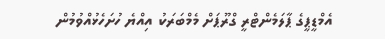އެމްޑީޕީގެ ޕާލަމެންޓްރީ ގްރޫޕަށް މެމްބަރަކު އިއްޔެ ހުށަހެޅުއްވުމުން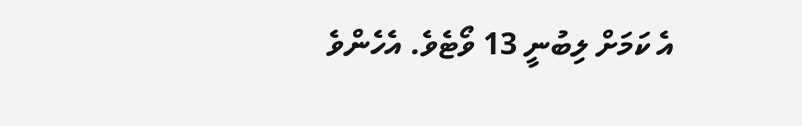އެ ކަމަށް ލިބުނީ 13 ވޯޓެވެ. އެހެންވެ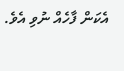އެކަން ފާހެއް ނުވި އެވެ.